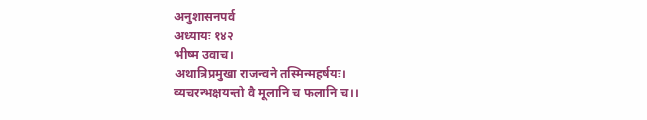अनुशासनपर्व
अध्यायः १४२
भीष्म उवाच।
अथात्रिप्रमुखा राजन्वने तस्मिन्महर्षयः।
व्यचरन्भक्षयन्तो वै मूलानि च फलानि च।।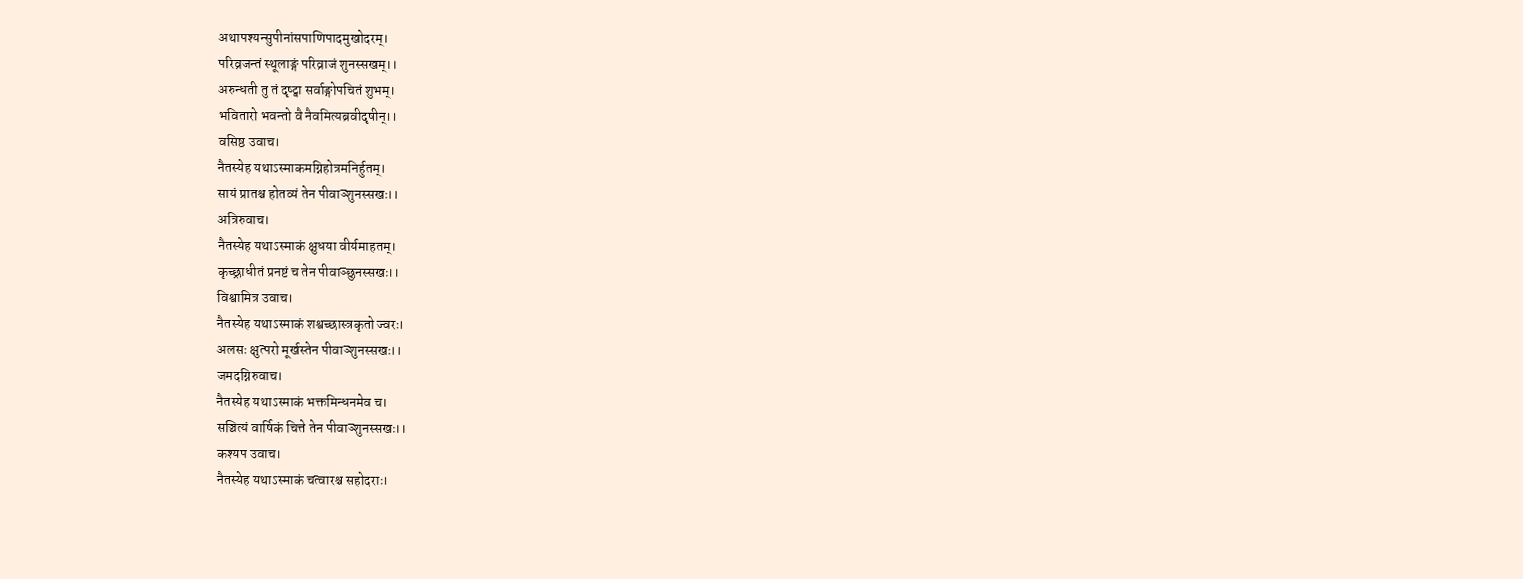अथापश्यन्सुपीनांसपाणिपादमुखोदरम्।
परिव्रजन्तं स्थूलाङ्गं परिव्राजं शुनस्सखम्।।
अरुन्धती तु तं दृष्ट्वा सर्वाङ्गोपचितं शुभम्।
भवितारो भवन्तो वै नैवमित्यब्रवीदृषीन्।।
वसिष्ठ उवाच।
नैतस्येह यथाऽस्माकमग्निहोत्रमनिर्हुतम्।
सायं प्रातश्च होतव्यं तेन पीवाञ्शुनस्सखः।।
अत्रिरुवाच।
नैतस्येह यथाऽस्माकं क्षुधया वीर्यमाहतम्।
कृच्छ्राधीतं प्रनष्टं च तेन पीवाञ्छुनस्सखः।।
विश्वामित्र उवाच।
नैतस्येह यथाऽस्माकं शश्वच्छास्त्रकृतो ज्वरः।
अलसः क्षुत्परो मूर्खस्तेन पीवाञ्शुनस्सखः।।
जमदग्निरुवाच।
नैतस्येह यथाऽस्माकं भक्तमिन्धनमेव च।
सञ्चित्यं वार्षिकं चित्ते तेन पीवाञ्शुनस्सखः।।
कश्यप उवाच।
नैतस्येह यथाऽस्माकं चत्वारश्च सहोदराः।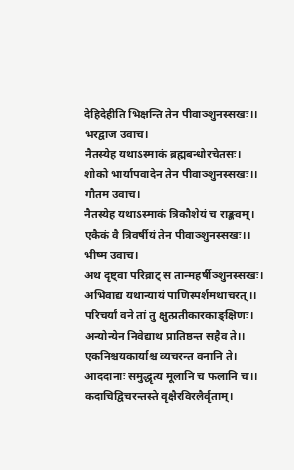देहिदेहीति भिक्षन्ति तेन पीवाञ्शुनस्सखः।।
भरद्वाज उवाच।
नैतस्येह यथाऽस्माकं ब्रह्मबन्धोरचेतसः।
शोको भार्यापवादेन तेन पीवाञ्शुनस्सखः।।
गौतम उवाच।
नैतस्येह यथाऽस्माकं त्रिकौशेयं च राङ्कवम्।
एकैकं वै त्रिवर्षीयं तेन पीवाञ्शुनस्सखः।।
भीष्म उवाच।
अथ दृष्ट्वा परिव्राट् स तान्महर्षीञ्शुनस्सखः।
अभिवाद्य यथान्यायं पाणिस्पर्शमथाचरत्।।
परिचर्यां वने तां तु क्षुत्प्रतीकारकाङ्क्षिणः।
अन्योन्येन निवेद्याथ प्रातिष्ठन्त सहैव ते।।
एकनिश्चयकार्याश्च व्यचरन्त वनानि ते।
आददानाः समुद्धृत्य मूलानि च फलानि च।।
कदाचिद्विचरन्तस्ते वृक्षैरविरलैर्वृताम्।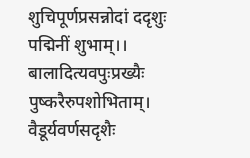शुचिपूर्णप्रसन्नोदां ददृशुः पद्मिनीं शुभाम्।।
बालादित्यवपुःप्रख्यैः पुष्करैरुपशोभिताम्।
वैडूर्यवर्णसदृशैः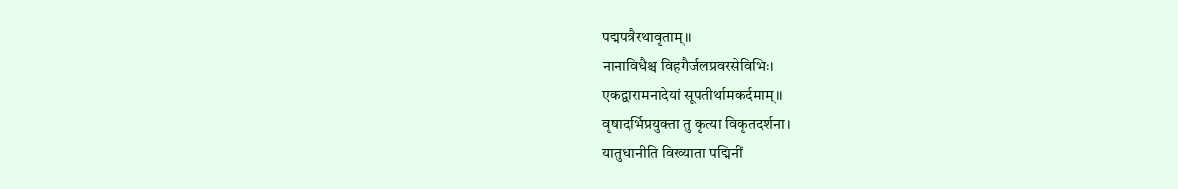पद्मपत्रैरथावृताम्।।
नानाविधैश्च विहगैर्जलप्रवरसेविभिः।
एकद्वारामनादेयां सूपतीर्थामकर्दमाम्।।
वृषादर्भिप्रयुक्ता तु कृत्या विकृतदर्शना।
यातुधानीति विख्याता पद्मिनीं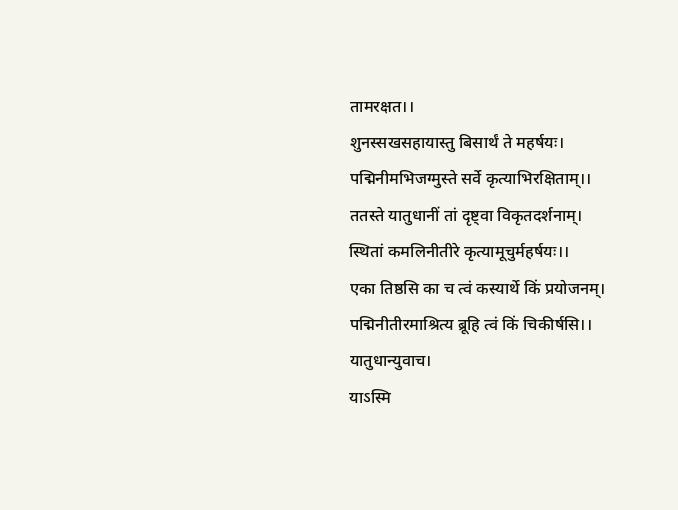तामरक्षत।।
शुनस्सखसहायास्तु बिसार्थं ते महर्षयः।
पद्मिनीमभिजग्मुस्ते सर्वे कृत्याभिरक्षिताम्।।
ततस्ते यातुधानीं तां दृष्ट्वा विकृतदर्शनाम्।
स्थितां कमलिनीतीरे कृत्यामूचुर्महर्षयः।।
एका तिष्ठसि का च त्वं कस्यार्थे किं प्रयोजनम्।
पद्मिनीतीरमाश्रित्य ब्रूहि त्वं किं चिकीर्षसि।।
यातुधान्युवाच।
याऽस्मि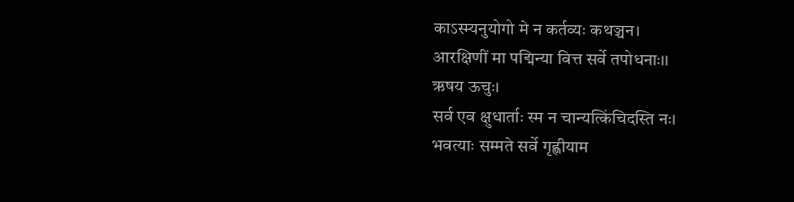काऽस्म्यनुयोगो मे न कर्तव्यः कथञ्चन।
आरक्षिणीं मा पद्मिन्या वित्त सर्वे तपोधनाः।।
ऋषय ऊचुः।
सर्व एव क्षुधार्ताः स्म न चान्यत्किंचिदस्ति नः।
भवत्याः सम्मते सर्वे गृह्णीयाम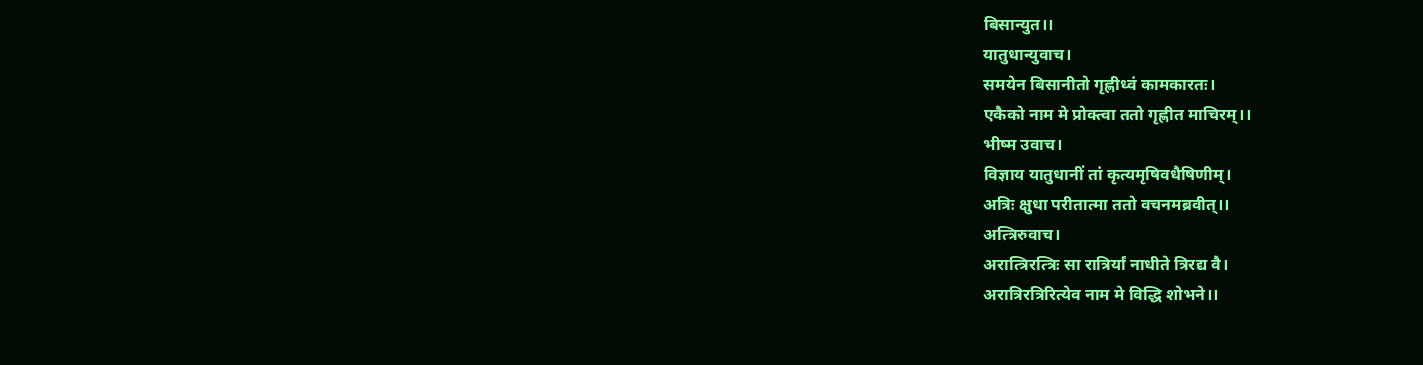बिसान्युत।।
यातुधान्युवाच।
समयेन बिसानीतो गृह्णीध्वं कामकारतः।
एकैको नाम मे प्रोक्त्वा ततो गृह्णीत माचिरम्।।
भीष्म उवाच।
विज्ञाय यातुधानीं तां कृत्यमृषिवधैषिणीम्।
अत्रिः क्षुधा परीतात्मा ततो वचनमब्रवीत्।।
अत्त्रिरुवाच।
अरात्त्रिरत्त्रिः सा रात्रिर्यां नाधीते त्रिरद्य वै।
अरात्रिरत्रिरित्येव नाम मे विद्धि शोभने।।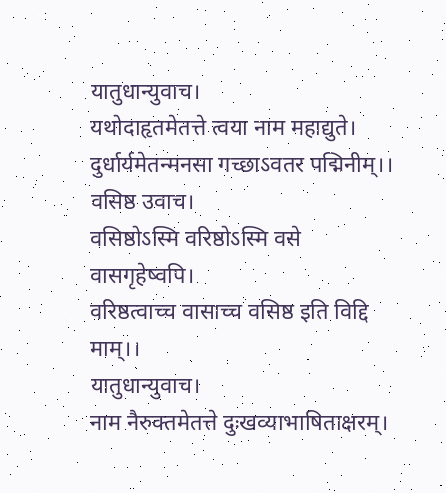यातुधान्युवाच।
यथोदाहृतमेतत्ते त्वया नाम महाद्युते।
दुर्धार्यमेतन्मनसा गच्छाऽवतर पद्मिनीम्।।
वसिष्ठ उवाच।
वसिष्ठोऽस्मि वरिष्ठोऽस्मि वसे वासगृहेष्वपि।
वरिष्ठत्वाच्च वासाच्च वसिष्ठ इति विद्दि माम्।।
यातुधान्युवाच।
नाम नैरुक्तमेतत्ते दुःखव्याभाषिताक्षरम्।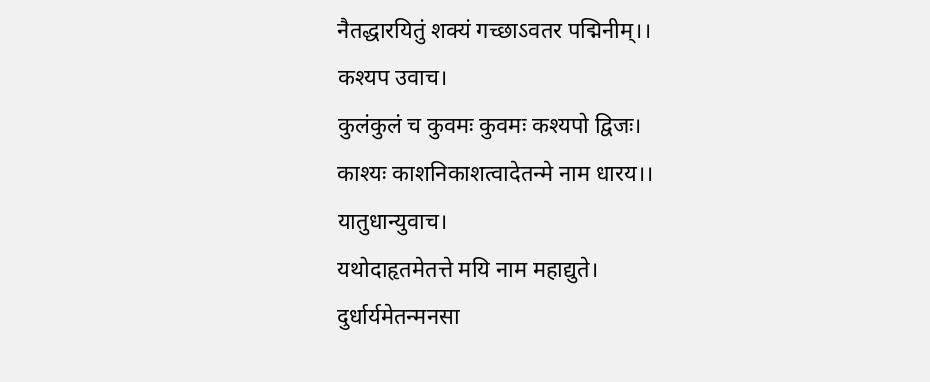नैतद्धारयितुं शक्यं गच्छाऽवतर पद्मिनीम्।।
कश्यप उवाच।
कुलंकुलं च कुवमः कुवमः कश्यपो द्विजः।
काश्यः काशनिकाशत्वादेतन्मे नाम धारय।।
यातुधान्युवाच।
यथोदाहृतमेतत्ते मयि नाम महाद्युते।
दुर्धार्यमेतन्मनसा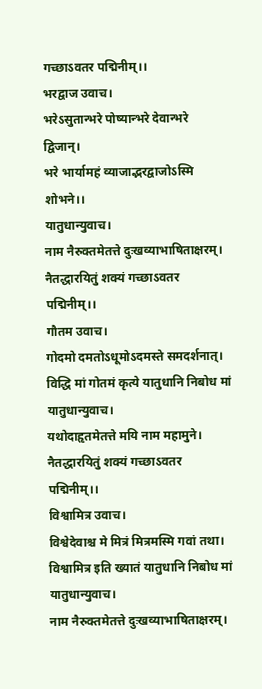गच्छाऽवतर पद्मिनीम्।।
भरद्वाज उवाच।
भरेऽसुतान्भरे पोष्यान्भरे देवान्भरे द्विजान्।
भरे भार्यामहं व्याजाद्भरद्वाजोऽस्मि शोभने।।
यातुधान्युवाच।
नाम नैरुक्तमेतत्ते दुःखव्याभाषिताक्षरम्।
नैतद्धारयितुं शक्यं गच्छाऽवतर पद्मिनीम्।।
गौतम उवाच।
गोदमो दमतोऽधूमोऽदमस्ते समदर्शनात्।
विद्धि मां गोतमं कृत्ये यातुधानि निबोध मां
यातुधान्युवाच।
यथोदाहृतमेतत्ते मयि नाम महामुने।
नैतद्धारयितुं शक्यं गच्छाऽवतर पद्मिनीम्।।
विश्वामित्र उवाच।
विश्वेदेवाश्च मे मित्रं मित्रमस्मि गवां तथा।
विश्वामित्र इति ख्यातं यातुधानि निबोध मां
यातुधान्युवाच।
नाम नैरुक्तमेतत्ते दुःखव्याभाषिताक्षरम्।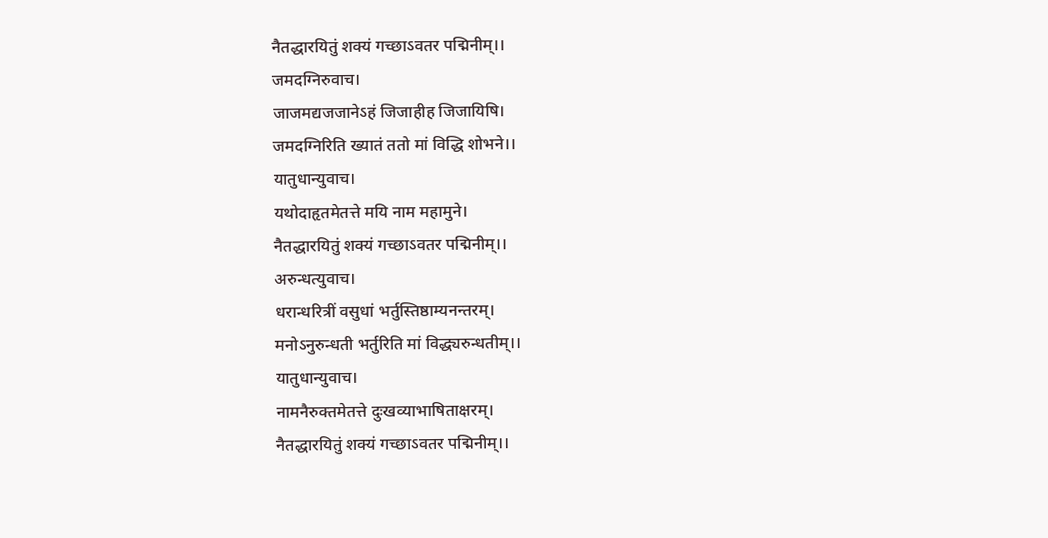नैतद्धारयितुं शक्यं गच्छाऽवतर पद्मिनीम्।।
जमदग्निरुवाच।
जाजमद्यजजानेऽहं जिजाहीह जिजायिषि।
जमदग्निरिति ख्यातं ततो मां विद्धि शोभने।।
यातुधान्युवाच।
यथोदाहृतमेतत्ते मयि नाम महामुने।
नैतद्धारयितुं शक्यं गच्छाऽवतर पद्मिनीम्।।
अरुन्धत्युवाच।
धरान्धरित्रीं वसुधां भर्तुस्तिष्ठाम्यनन्तरम्।
मनोऽनुरुन्धती भर्तुरिति मां विद्ध्यरुन्धतीम्।।
यातुधान्युवाच।
नामनैरुक्तमेतत्ते दुःखव्याभाषिताक्षरम्।
नैतद्धारयितुं शक्यं गच्छाऽवतर पद्मिनीम्।।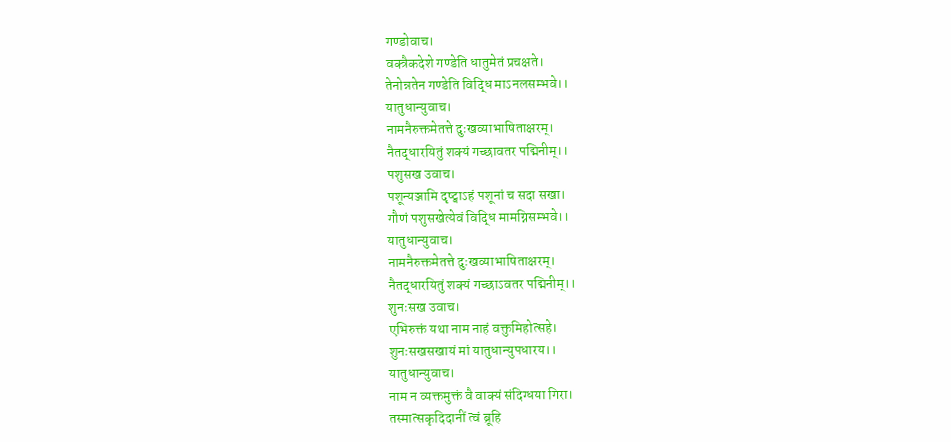गण्डोवाच।
वक्त्रैकदेशे गण्डेति धातुमेतं प्रचक्षते।
तेनोन्नतेन गण्डेति विद्धि माऽनलसम्भवे।।
यातुधान्युवाच।
नामनैरुक्तमेतत्ते दुःखव्याभाषिताक्षरम्।
नैतद्धारयितुं शक्यं गच्छावतर पद्मिनीम्।।
पशुसख उवाच।
पशून्यञ्जामि दृष्ट्वाऽहं पशूनां च सदा सखा।
गौणं पशुसखेत्येवं विद्धि मामग्निसम्भवे।।
यातुधान्युवाच।
नामनैरुक्तमेतत्ते दुःखव्याभाषिताक्षरम्।
नैतद्धारयितुं शक्यं गच्छाऽवतर पद्मिनीम्।।
शुनःसख उवाच।
एभिरुक्तं यथा नाम नाहं वक्तुमिहोत्सहे।
शुनःसखसखायं मां यातुधान्युपधारय।।
यातुधान्युवाच।
नाम न व्यक्तमुक्तं वै वाक्यं संदिग्धया गिरा।
तस्मात्सकृदिदानीं त्वं ब्रूहि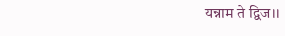यन्नाम ते द्विज।।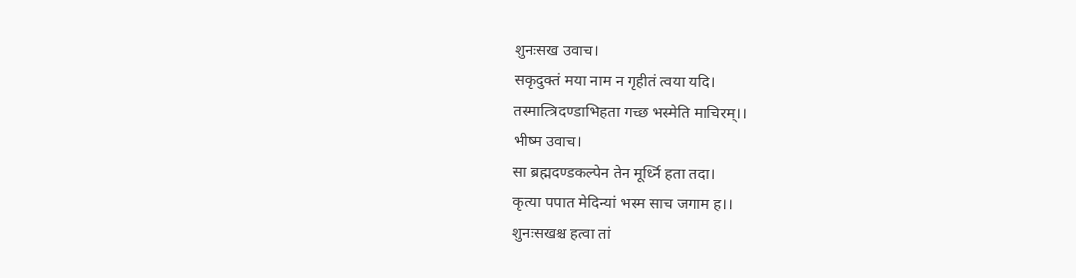शुनःसख उवाच।
सकृदुक्तं मया नाम न गृहीतं त्वया यदि।
तस्मात्त्रिदण्डाभिहता गच्छ भस्मेति माचिरम्।।
भीष्म उवाच।
सा ब्रह्मदण्डकल्पेन तेन मूर्ध्नि हता तदा।
कृत्या पपात मेदिन्यां भस्म साच जगाम ह।।
शुनःसखश्च हत्वा तां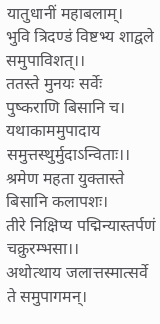यातुधानीं महाबलाम्।
भुवि त्रिदण्डं विष्टभ्य शाद्वले समुपाविशत्।।
ततस्ते मुनयः सर्वेः पुष्कराणि बिसानि च।
यथाकाममुपादाय समुत्तस्थुर्मुदाऽन्विताः।।
श्रमेण महता युक्तास्ते बिसानि कलापशः।
तीरे निक्षिप्य पद्मिन्यास्तर्पणं चक्रुरम्भसा।।
अथोत्थाय जलात्तस्मात्सर्वे ते समुपागमन्।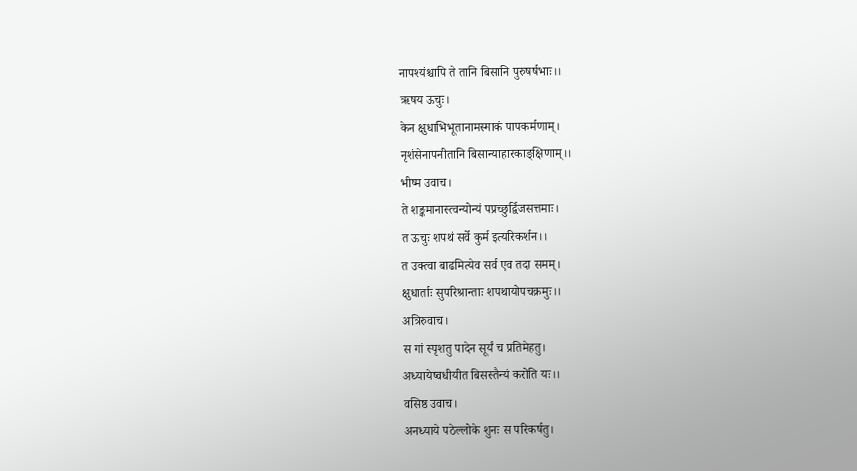नापश्यंश्चापि ते तानि बिसानि पुरुषर्षभाः।।
ऋषय ऊचुः।
केन क्षुधाभिभूतानामस्माकं पापकर्मणाम्।
नृशंसेनापनीतानि बिसान्याहारकाङ्क्षिणाम्।।
भीष्म उवाच।
ते शङ्कमानास्त्वन्योन्यं पप्रच्छुर्द्विजसत्तमाः।
त ऊचुः शपथं सर्वे कुर्म इत्यरिकर्शन।।
त उक्त्वा बाढमित्येव सर्व एव तदा समम्।
क्षुधार्ताः सुपरिश्रान्ताः शपथायोपचक्रमुः।।
अत्रिरुवाच।
स गां स्पृशतु पादेन सूर्यं च प्रतिमेहतु।
अध्यायेष्वधीयीत बिसस्तैन्यं करोति यः।।
वसिष्ठ उवाच।
अनध्याये पठेल्लोके शुनः स परिकर्षतु।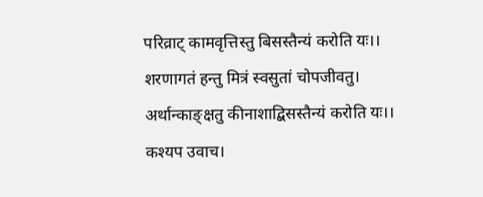परिव्राट् कामवृत्तिस्तु बिसस्तैन्यं करोति यः।।
शरणागतं हन्तु मित्रं स्वसुतां चोपजीवतु।
अर्थान्काङ्क्षतु कीनाशाद्बिसस्तैन्यं करोति यः।।
कश्यप उवाच।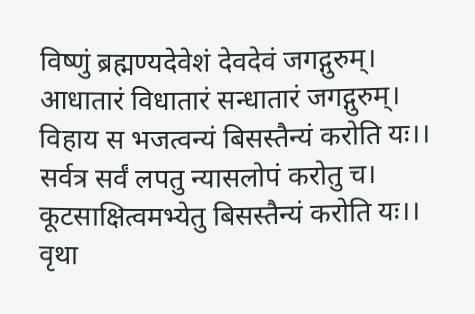विष्णुं ब्रह्मण्यदेवेशं देवदेवं जगद्गुरुम्।
आधातारं विधातारं सन्धातारं जगद्गुरुम्।
विहाय स भजत्वन्यं बिसस्तैन्यं करोति यः।।
सर्वत्र सर्वं लपतु न्यासलोपं करोतु च।
कूटसाक्षित्वमभ्येतु बिसस्तैन्यं करोति यः।।
वृथा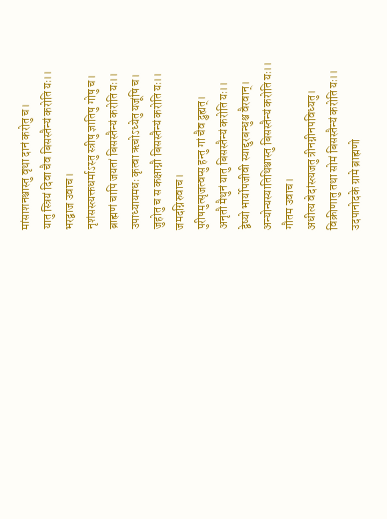मांसाशनश्चास्तु वृथा दानं करोतु च।
यातु स्त्रियं दिवा चैव बिसस्तैन्यं करोति यः।।
भरद्वाज उवाच।
नृशंसस्त्यक्तधर्माऽस्तु स्त्रीषु ज्ञातिषु गोषु च।
ब्राह्मणं चापि जयतां बिसस्तैन्यं करोति यः।।
उपाध्यायमधः कृत्वा ऋचोऽध्येतु यजूंषि च।
जुहोतु च स कक्षाग्नौ बिसस्तैन्यं करोति यः।।
जमदग्निरुवाच।
पुरीषमुत्सृजत्वप्सु हन्तु गां चैव द्रुह्यत्।
अनृतौ मैथुनं यातु बिसस्तैन्यं करोति यः।।
द्वेष्यो भार्योपजीवी स्याद्दुरबन्धुश्च वैरवान्।
अन्योन्यस्यातिथिश्चास्तु बिसस्तैन्यं करोति यः।।
गौतम उवाच।
अधीत्य वेदांस्त्यजतु त्रीनग्नीनपविध्यतु।
विक्रीणातु तथा सोमं बिसस्तैन्यं करोति यः।।
उदपानोदके ग्रामे ब्राह्मणो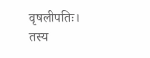वृषलीपतिः।
तस्य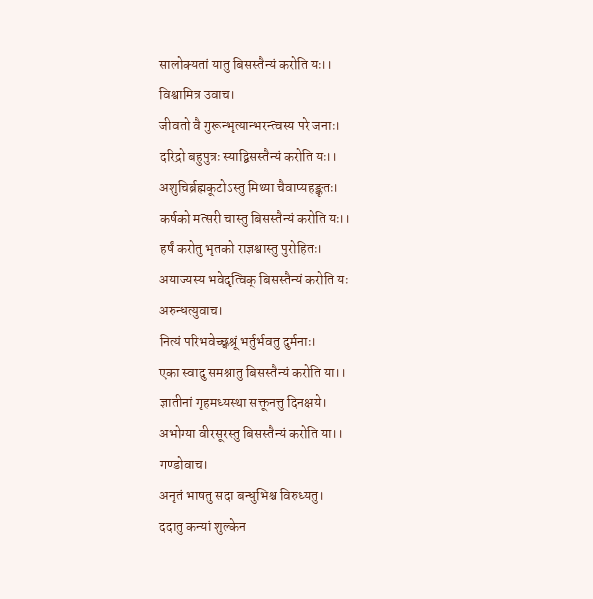सालोक्यतां यातु बिसस्तैन्यं करोति यः।।
विश्वामित्र उवाच।
जीवतो वै गुरून्भृत्यान्भरन्त्वस्य परे जनाः।
दरिद्रो बहुपुत्रः स्याद्बिसस्तैन्यं करोति यः।।
अशुचिर्ब्रह्मकूटोऽस्तु मिथ्या चैवाप्यहङ्कृतः।
कर्षको मत्सरी चास्तु बिसस्तैन्यं करोति यः।।
हर्षं करोतु भृतको राज्ञश्वास्तु पुरोहितः।
अयाज्यस्य भवेदृत्विक् बिसस्तैन्यं करोति यः
अरुन्धत्युवाच।
नित्यं परिभवेच्छ्वश्रूं भर्तुर्भवतु दुर्मनाः।
एका स्वादु समश्नातु बिसस्तैन्यं करोति या।।
ज्ञातीनां गृहमध्यस्था सक्तूनत्तु दिनक्षये।
अभोग्या वीरसूरस्तु बिसस्तैन्यं करोति या।।
गण्डोवाच।
अनृतं भाषतु सदा बन्धुभिश्च विरुध्यतु।
ददातु कन्यां शुल्केन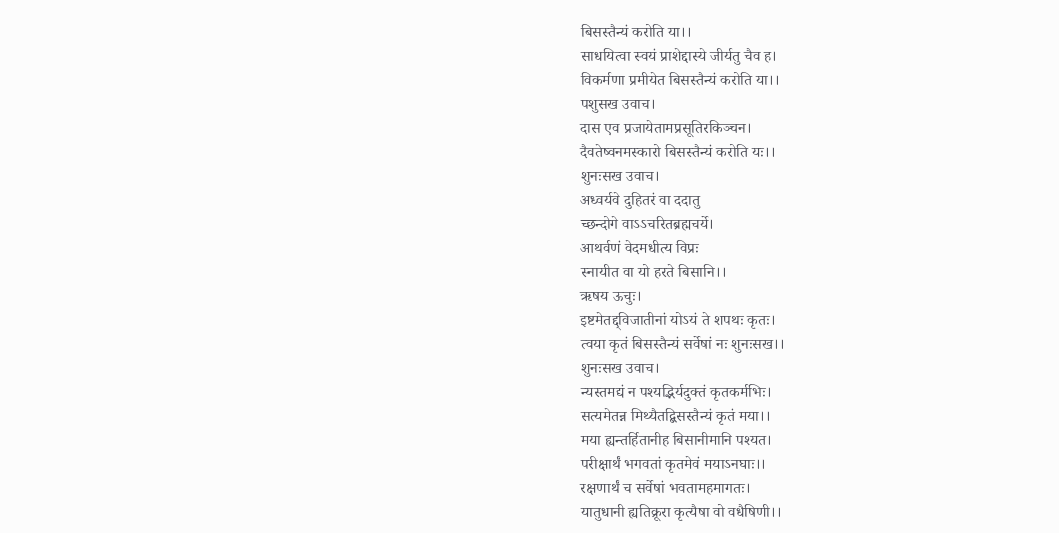बिसस्तैन्यं करोति या।।
साधयित्वा स्वयं प्राशेद्दास्ये जीर्यतु चैव ह।
विकर्मणा प्रमीयेत बिसस्तैन्यं करोति या।।
पशुसख उवाच।
दास एव प्रजायेतामप्रसूतिरकिञ्चन।
दैवतेष्वनमस्कारो बिसस्तैन्यं करोति यः।।
शुनःसख उवाच।
अध्वर्यवे दुहितरं वा ददातु
च्छन्दोगे वाऽऽचरितब्रह्मचर्ये।
आथर्वणं वेदमधीत्य विप्रः
स्नायीत वा यो हरते बिसानि।।
ऋषय ऊचुः।
इष्टमेतद्द्विजातीनां योऽयं ते शपथः कृतः।
त्वया कृतं बिसस्तैन्यं सर्वेषां नः शुनःसख।।
शुनःसख उवाच।
न्यस्तमद्यं न पश्यद्भिर्यदुक्तं कृतकर्मभिः।
सत्यमेतन्न मिथ्यैतद्बिसस्तैन्यं कृतं मया।।
मया ह्यन्तर्हितानीह बिसानीमानि पश्यत।
परीक्षार्थं भगवतां कृतमेवं मयाऽनघाः।।
रक्षणार्थं च सर्वेषां भवतामहमागतः।
यातुधानी ह्यतिक्रूरा कृत्यैषा वो वधैषिणी।।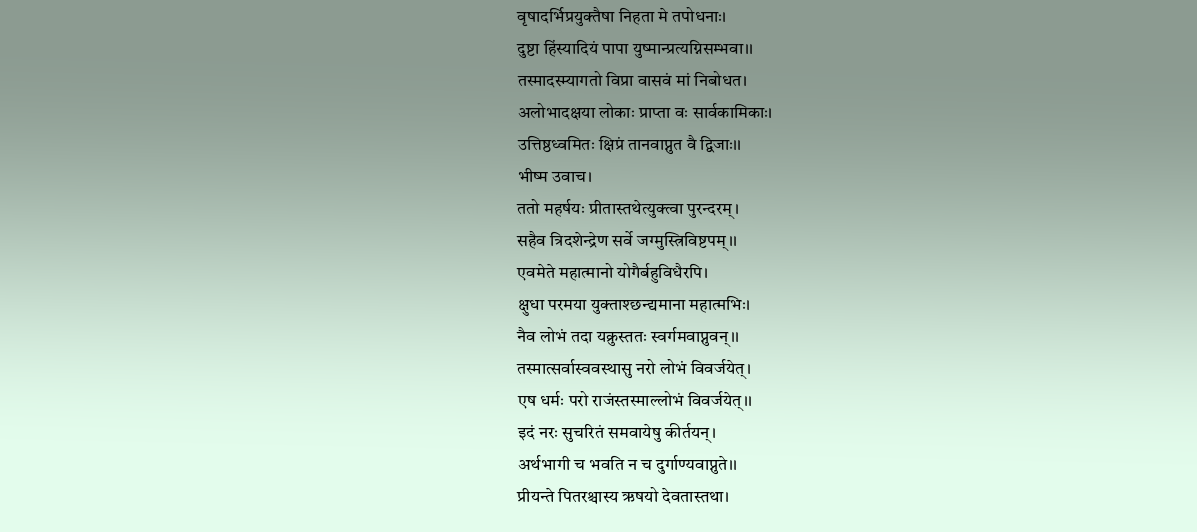वृषादर्भिप्रयुक्तैषा निहता मे तपोधनाः।
दुष्टा हिंस्यादियं पापा युष्मान्प्रत्यग्निसम्भवा।।
तस्मादस्म्यागतो विप्रा वासवं मां निबोधत।
अलोभादक्षया लोकाः प्राप्ता वः सार्वकामिकाः।
उत्तिष्ठध्वमितः क्षिप्रं तानवाप्नुत वै द्विजाः।।
भीष्म उवाच।
ततो महर्षयः प्रीतास्तथेत्युक्त्वा पुरन्दरम्।
सहैव त्रिदशेन्द्रेण सर्वे जग्मुस्त्रिविष्टपम्।।
एवमेते महात्मानो योगैर्बहुविधैरपि।
क्षुधा परमया युक्ताश्छन्द्यमाना महात्मभिः।
नैव लोभं तदा यक्रुस्ततः स्वर्गमवाप्नुवन्।।
तस्मात्सर्वास्ववस्थासु नरो लोभं विवर्जयेत्।
एष धर्मः परो राजंस्तस्माल्लोभं विवर्जयेत्।।
इदं नरः सुचरितं समवायेषु कीर्तयन्।
अर्थभागी च भवति न च दुर्गाण्यवाप्नुते।।
प्रीयन्ते पितरश्चास्य ऋषयो देवतास्तथा।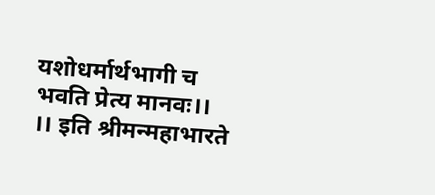यशोधर्मार्थभागी च भवति प्रेत्य मानवः।।
।। इति श्रीमन्महाभारते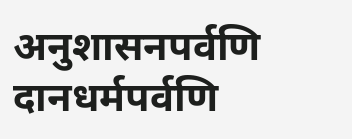अनुशासनपर्वणि
दानधर्मपर्वणि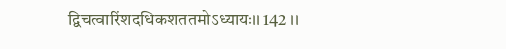द्विचत्वारिंशदधिकशततमोऽध्यायः।। 142 ।।